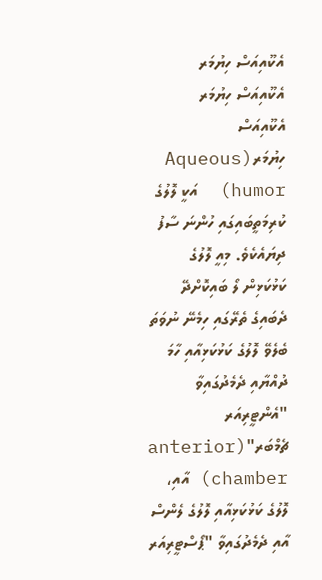އެކޫއިއަސް ހިޔުމަރ
އެކޫއިއަސް ހިޔުމަރ
އެކޫއިއަސް ހިޔުމަރ(Aqueous humor)  އަކީ ލޮލުގެ ކުރިމަތީބައިގައި ހުންނަ ސާފު ދިޔައެކެވެ. މިއީ ލޮލުގެ ކަޅުކަޅިން ލޯ ބައިކޮށްދޭ ދެބައިގެ ތެރޭގައި ހިމެނޭ ނުވަތަ ބެލެވޭ ލޮލުގެ ކަޅުކަޅިއާއި ހާމަ ދުއްޔާއި ދެމެދުގައިވާ "އެންޓީރިއަރ ޗެމްބަރ"(anterior chamber) އާއި، ލޮލުގެ ކަޅުކަޅިއާއި ލޮލުގެ ލެންސް އާއި ދެމެދުގައިވާ "ޕޯސްޓީރިއަރ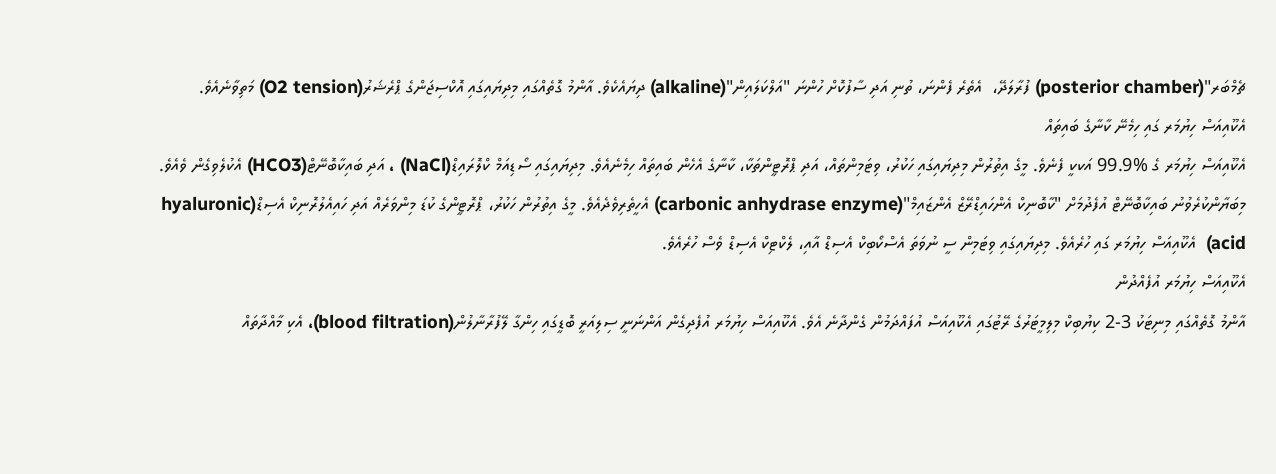ޗެމްބަރ"(posterior chamber) ފުރާލަދޭ،  އެތެރެ ފެންނަ، ތުނި އަދި ސާފުކޮށް ހުންނަ "އަލްކަލައިން"(alkaline) ދިޔައެކެވެ. އާންމު ގޮތެއްގައި މިދިޔައިގައި އޮކްސިޖަންގެ ޕްރެޝަރު(O2 tension) މަތިވާނެއެވެ.
އެކޫއިއަސް ހިޔުމަރ ގައި ހިމެނޭ ކާނާގެ ބައިތައް
އެކޫއިއަސް ހިޔުމަރ ގެ %99.9 އަކކީ ފެނެވެ. މީގެ އިތުރުން މިދިޔައިގައި ހަކުރު، ވިޓަމިންތައް، އަދި ޕްރޮޓީންތަކާ، ކާނާގެ އެހެން ބައިތައް ހިމެނެއެވެ. މިދިޔައިގައި ސޯޑިއަމް ކްލޮރައިޑް(NaCl) ، އަދި ބައިކާބޮނޭޓް(HCO3) އެކުލެވިގެން ވެއެވެ. މިބަޔާންކުރެވުނު ބައިކާބޮނޭޓް އުފެދުމަށް "ކާބޮނިކް އެންހައިޑްރޭޒް އެންޒައިމް"(carbonic anhydrase enzyme) އެހީތެރިވެދެއެވެ. މީގެ އިތުރުން ހަކުރު، ޕްރޮޓީންގެ ކުޑަ މިންވަރެއް އަދި ހައިއެލުރޮނިކް އެސިޑް(hyaluronic acid)  އެކޫއިއަސް ހިޔުމަރ ގައި ހުރެއެވެ. މިދިޔައިގައި ވިޓަމިން ސީ ނުވަތަ އެސްކޯބިކް އެސިޑް އާއި، ލެކްޓިކް އެސިޑް ވެސް ހުރެއެވެ.
އެކޫއިއަސް ހިޔުމަރ އުފެއްދުން
އާންމު ގޮތެއްގައި މިނިޓަކު 3-2 ކިޔުބިކް މިލިމީޓަރުގެ ރޭޓުގައި އެކޫއިއަސް އުފައްދަމުން ގެންދާނެ އެވެ. އެކޫއިއަސް ހިޔުމަރ އުފެދިގެން އަންނަނީ ސިލިއަރީ ބޮޑީގައި ހިންގާ ލޭފުރާނާލުން(blood filtration)، އެކި މާއްދާތައް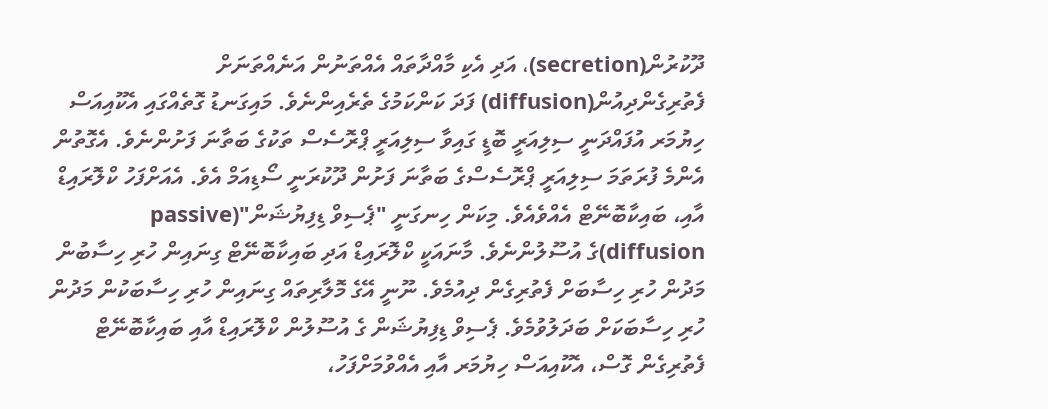ދޫކުރުން(secretion)، އަދި އެކި މާއްދާތައް އެއްތަނުން އަނެއްތަނަށް ފެތުރިގެންދިއުން(diffusion) ފަދަ ކަންކަމުގެ ތެރެއިންނެވެ. މައިގަނޑު ގޮތެއްގައި އެކޫއިއަސް ހިޔުމަރ އުފައްދަނީ ސިލިއަރީ ބޮޑީ ގައިވާ ސިލިއަރީ ޕްރޮސެސް ތަކުގެ ބަތާނަ ފަށުންނެވެ. އެގޮތުން އެންމެ ފުރަތަމަ ސިލިއަރީ ޕްރޮސެސްގެ ބަތާނަ ފަށުން ދޫކުރަނީ ސޯޑިއަމް އެވެ. އެއަށްފަހު ކްލޮރައިޑް އާއި، ބައިކާބޮނޭޓް އެއްވެއެވެ. މިކަން ހިނގަނީ "ޕެސިވް ޑިފިޔުޝަން"(passive diffusion)ގެ އުސޫލުންނެވެ. މާނައަކީ ކްލޮރައިޑް އަދި ބައިކާބޮނޭޓް ގިނައިން ހުރި ހިސާބުން މަދުން ހުރި ހިސާބަށް ފެތުރިގެން ދިއުމެވެ. ނޫނީ އޭގެ މޮލާރިތައް ގިނައިން ހުރި ހިސާބަކުން މަދުން ހުރި ހިސާބަކަށް ބަދަލުވުމެވެ. ޕެސިވް ޑިފިޔުޝަން ގެ އުސޫލުން ކްލޮރައިޑް އާއި ބައިކާބޮނޭޓް ފެތުރިގެން ގޮސް، އެކޫއިއަސް ހިޔުމަރ އާއި އެއްވުމަށްފަހު،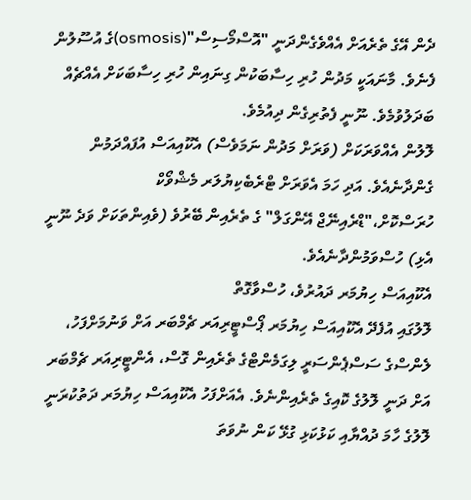ދެން އޭގެ ތެރެއަށް އެއްވެގެންދަނީ "އޮސްމޯސިސް"(osmosis)ގެ އުސޫލުން ފެނެވެ. މާނައަކީ މަދުން ހުރި ހިސާބަކުން ގިނައިން ހުރި ހިސާބަކަށް އެއްޗެއް ބަދަލުވުމެވެ. ނޫނީ ފެތުރިގެން ދިއުމެވެ.
ލޮލުން އެއްވަރަކަށް (ވަރަށް މަދުން ނަމަވެސް) އެކޫއިއަސް އުފައްދަމުން ގެންދާނެއެވެ. އަދި ހަމަ އެވަރަށް ޓްރެބެކިޔުލަރ މެޝްވޯކް ހުރަސްކޮށް،"ޑްރެއިނޭޖް އޭންގަލް" ގެ ތެރެއިން ބޭރުވެ (ވެއިންތަކަށް ވަދެ ނޫނީ އެޅި) ހުސްވަމުންދާނެއެވެ.
އެކޫއިއަސް ހިޔުމަރ ދައުރުވެ، ހުސްވާގޮތް
ލޮލުގައި އުފެދޭ އެކޫއިއަސް ހިޔުމަރ ޕޯސްޓީރިއަރ ޗެމްބަރ އަށް ވަނުމަށްފަހު، ލެންސްގެ ސަސްޕެންސަރީ ލިގަމެންޓްގެ ތެރެއިން ގޮސް، އެންޓީރިއަރ ޗެމްބަރ އަށް ދަނީ ލޮލުގެ ކޮއިގެ ތެރެއިންނެވެ. އެއަށްފަހު އެކޫއިއަސް ހިޔުމަރ ދަތުކުރަނީ ލޮލުގެ ހާމަ ދުއްޔާއި ކަޅުކަޅި ގުޅޭ ކަން ނުވަތަ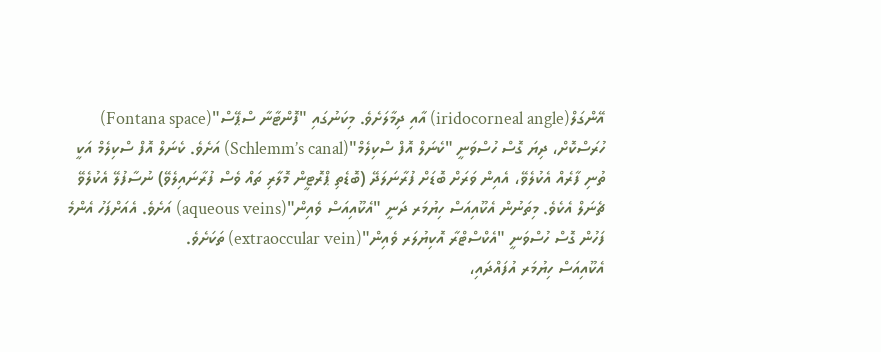އޭންގަލް(iridocorneal angle) އާއި ދިމާލަށެވެ. މިކަނުގައި "ފޮންޓާނާ ސްޕޭސް"(Fontana space)  ހުރަސްކޮށް، ދިޔަ ގޮސް ހުސްވަނީ "ކެނަލް އޮފް ސްކިލެމް"(Schlemm’s canal) އަށެވެ. ކެނަލް އޮފް ސްކިލެމް އަކީ ތުނި ފާރެއް އެކުލެވޭ، އެއިން ވަރަށް ބޮޑަށް ފުރާނަލަދޭ (ބޮޑެތި ޕްރޮޓީން މޮލާރި ތައް ވެސް ފުރާނައިލެވޭ) ނުސާފުލޭ އެކުލެވޭ ޗެނަލް އެކެވެ. މިތަނުން އެކޫއިއަސް ހިޔުމަރ ދަނީ "އެކޫއިއަސް ވެއިން"(aqueous veins) އަށެވެ. އެއަށްފަހު އެންމެ ފަހުން ގޮސް ހުސްވަނީ "އެކްސްޓްރާ އޮކިޔުލަރ ވެއިން"(extraoccular vein) ތަކަށެވެ.
އެކޫއިއަސް ހިޔުމަރ އުފައްދައި،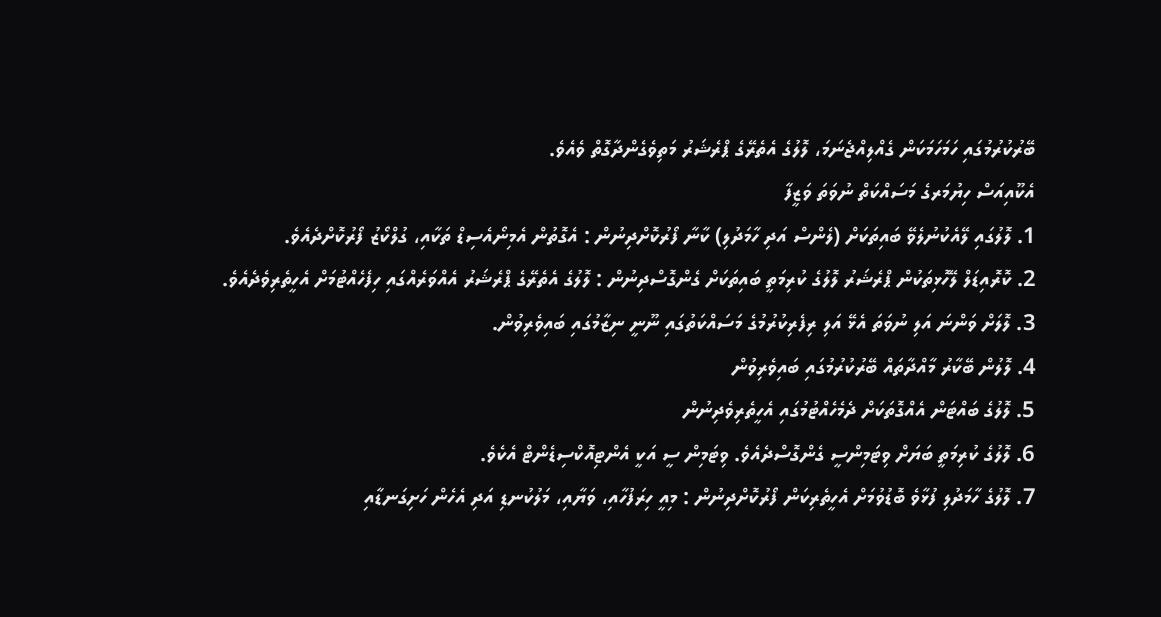ބޭރުކުރުމުގައި ހަމަހަމަކަން ގެއްލިއްޖެނަމަ، ލޮލުގެ އެތެރޭގެ ޕްރެޝަރު މަތިވެގެންދާގޮތް ވެއެވެ.
އެކޫއިއަސް ހިޔުމަރގެ މަސައްކަތް ނުވަތަ ވަޒީފާ
1. ލޮލުގައި ލޭއެކުނުލެވޭ ބައިތަކަށް (ލެންސް އަދި ހާމަދުލި) ކާނާ ފޯރުކޮށްދިނުން : އެގޮތުން އެމިނޯއެސިޑް ތަކާއި، ގުލްކޯޒު ފޯރުކޮށްދެއެވެ.
2. ކޮރޮއިޑަލް ލޭހޮޅިތަކުން ޕްރެޝަރު ލޮލުގެ ކުރިމަތީ ބައިތަކަށް ގެންގޮސްދިނުން : ލޮލުގެ އެތެރޭގެ ޕްރެޝަރު އެއްވަރެއްގައި ހިފެހެއްޓުމަށް އެހީތެރިވެދެއެވެ.
3. ލޮލަށް ވަންނަ އަލި ނުވަތަ އެޅޭ އަލި ރިފެރިކުރުމުގެ މަސައްކަތުގައި ނޫނީ ނިޒާމުގައި ބައިވެރިވުން.
4. ލޮލުން ބޭކާރު މާއްދާތައް ބޭރުކުރުމުގައި ބައިވެރިވުން
5. ލޮލުގެ ބައްޓަން އެއްގޮތަކަށް ދެމެހެއްޓުމުގައި އެހީތެރިވެދިނުން
6. ލޮލުގެ ކުރިމަތީ ބަޔަށް ވިޓަމިންސީ ގެންގޮސްދެއެވެ. ވިޓަމިން ސީ އަކީ އެންޓިއޮކްސިޑެންޓް އެކެވެ.
7. ލޮލުގެ ހާމަދުލި ފުޅާވެ ބޮޑުވުމަށް އެހީތެރިކަން ފޯރުކޮށްދިނުން : މިއީ ހިރަފުހާއި، ވަޔާއި، މަލުކުނޑި އަދި އެހެން ހަށިގަނޑާއި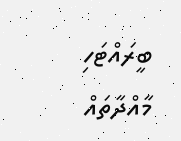ބީރައްޓަހި މާއްދާތައް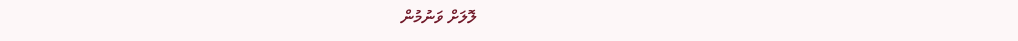ލޮލަށް ވަނުމުން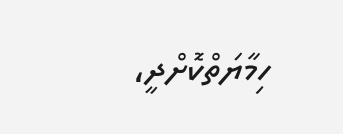ހިމާޔަތްކޮށްދީ،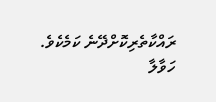ރައްކާތެރިކޮށްދޭނެ ކަމެކެވެ.
ހަވާލާ